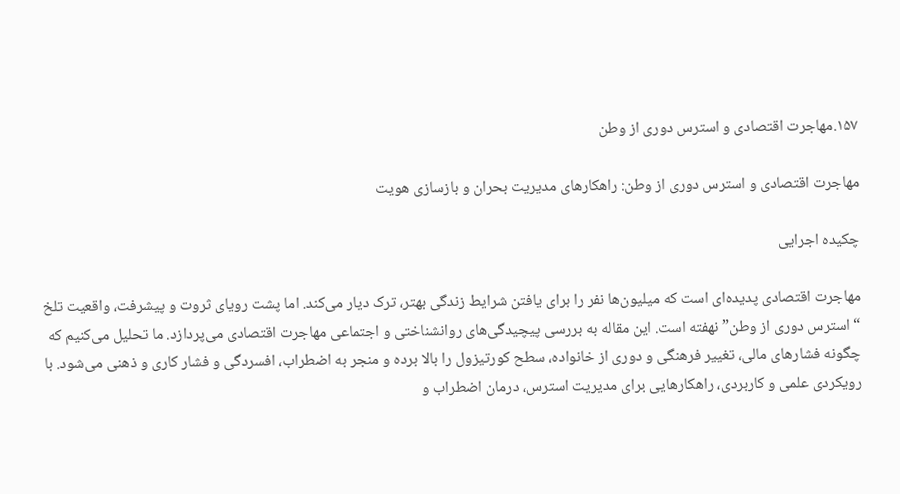۱۵۷.مهاجرت اقتصادی و استرس دوری از وطن

مهاجرت اقتصادی و استرس دوری از وطن: راهکارهای مدیریت بحران و بازسازی هویت

چکیده اجرایی

مهاجرت اقتصادی پدیده‌ای است که میلیون‌ها نفر را برای یافتن شرایط زندگی بهتر، ترک دیار می‌کند. اما پشت رویای ثروت و پیشرفت، واقعیت تلخ “استرس دوری از وطن” نهفته است. این مقاله به بررسی پیچیدگی‌های روانشناختی و اجتماعی مهاجرت اقتصادی می‌پردازد. ما تحلیل می‌کنیم که چگونه فشارهای مالی، تغییر فرهنگی و دوری از خانواده، سطح کورتیزول را بالا برده و منجر به اضطراب، افسردگی و فشار کاری و ذهنی می‌شود. با رویکردی علمی و کاربردی، راهکارهایی برای مدیریت استرس، درمان اضطراب و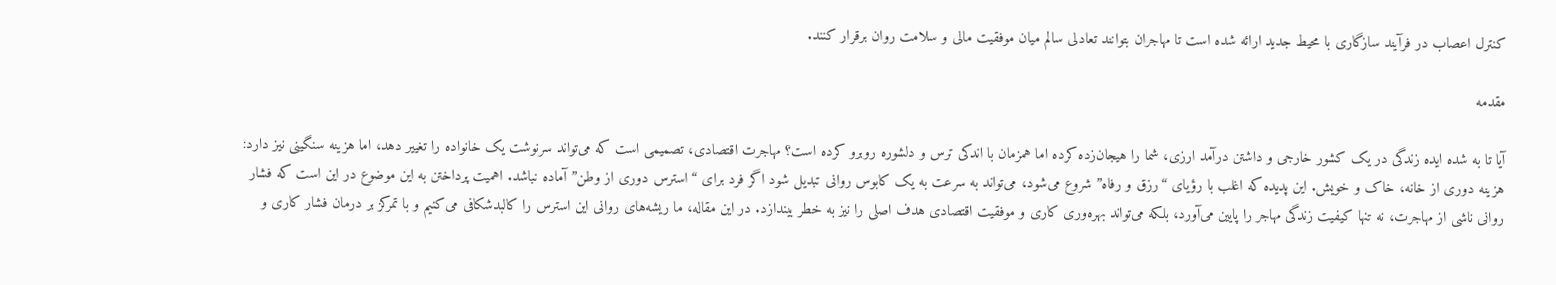کنترل اعصاب در فرآیند سازگاری با محیط جدید ارائه شده است تا مهاجران بتوانند تعادلی سالم میان موفقیت مالی و سلامت روان برقرار کنند.

مقدمه

آیا تا به شده ایده زندگی در یک کشور خارجی و داشتن درآمد ارزی، شما را هیجان‌زده کرده اما همزمان با اندکی ترس و دلشوره روبرو کرده است؟ مهاجرت اقتصادی، تصمیمی است که می‌تواند سرنوشت یک خانواده را تغییر دهد، اما هزینه سنگینی نیز دارد: هزینه دوری از خانه، خاک و خویش. این پدیده که اغلب با رؤیای “رزق و رفاه” شروع می‌شود، می‌تواند به سرعت به یک کابوس روانی تبدیل شود اگر فرد برای “استرس دوری از وطن” آماده نباشد. اهمیت پرداختن به این موضوع در این است که فشار روانی ناشی از مهاجرت، نه تنها کیفیت زندگی مهاجر را پایین می‌آورد، بلکه می‌تواند بهره‌وری کاری و موفقیت اقتصادی هدف اصلی را نیز به خطر بیندازد. در این مقاله، ما ریشه‌های روانی این استرس را کالبدشکافی می‌کنیم و با تمرکز بر درمان فشار کاری و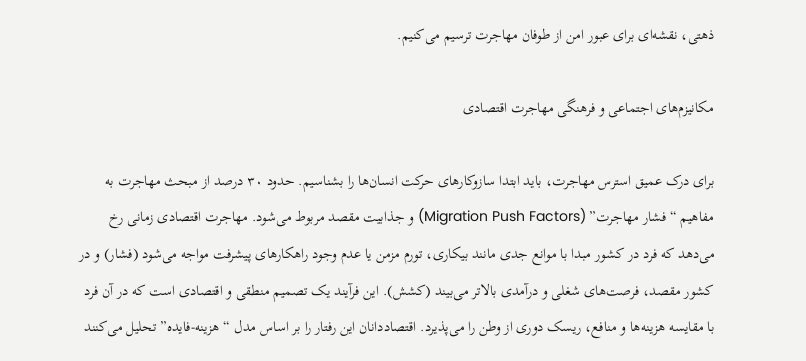ذهتی، نقشه‌ای برای عبور امن از طوفان مهاجرت ترسیم می‌کنیم.

مکانیزم‌های اجتماعی و فرهنگی مهاجرت اقتصادی

برای درک عمیق استرس مهاجرت، باید ابتدا سازوکارهای حرکت انسان‌ها را بشناسیم. حدود ۳۰ درصد از مبحث مهاجرت به مفاهیم “فشار مهاجرت” (Migration Push Factors) و جذابیت مقصد مربوط می‌شود. مهاجرت اقتصادی زمانی رخ می‌دهد که فرد در کشور مبدا با موانع جدی مانند بیکاری، تورم مزمن یا عدم وجود راهکارهای پیشرفت مواجه می‌شود (فشار) و در کشور مقصد، فرصت‌های شغلی و درآمدی بالاتر می‌بیند (کشش). این فرآیند یک تصمیم منطقی و اقتصادی است که در آن فرد با مقایسه هزینه‌ها و منافع، ریسک دوری از وطن را می‌پذیرد. اقتصاددانان این رفتار را بر اساس مدل “هزینه-فایده” تحلیل می‌کنند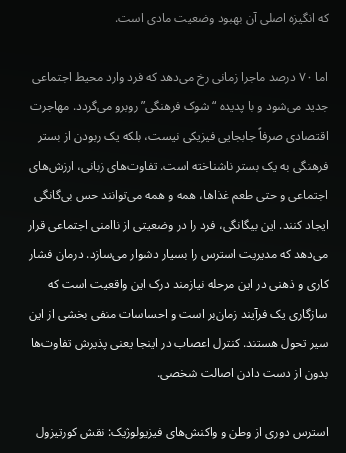که انگیزه اصلی آن بهبود وضعیت مادی است.

اما ۷۰ درصد ماجرا زمانی رخ می‌دهد که فرد وارد محیط اجتماعی جدید می‌شود و با پدیده “شوک فرهنگی” روبرو می‌گردد. مهاجرت اقتصادی صرفاً جابجایی فیزیکی نیست، بلکه یک ربودن از بستر فرهنگی به یک بستر ناشناخته است. تفاوت‌های زبانی، ارزش‌های اجتماعی و حتی طعم غذاها، همه و همه می‌توانند حس بی‌گانگی ایجاد کنند. این بیگانگی، فرد را در وضعیتی از ناامنی اجتماعی قرار می‌دهد که مدیریت استرس را بسیار دشوار می‌سازد. درمان فشار کاری و ذهنی در این مرحله نیازمند درک این واقعیت است که سازگاری یک فرآیند زمان‌بر است و احساسات منفی بخشی از این سیر تحول هستند. کنترل اعصاب در اینجا یعنی پذیرش تفاوت‌ها بدون از دست دادن اصالت شخصی.

استرس دوری از وطن و واکنش‌های فیزیولوژیک: نقش کورتیزول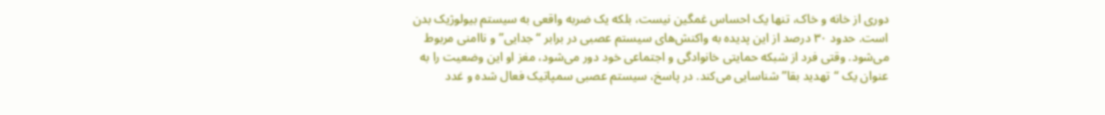دوری از خانه و خاک، تنها یک احساس غمگین نیست، بلکه یک ضربه واقعی به سیستم بیولوژیک بدن است. حدود ۳۰ درصد از این پدیده به واکنش‌های سیستم عصبی در برابر “جدایی” و ناامنی مربوط می‌شود. وقتی فرد از شبکه حمایتی خانوادگی و اجتماعی خود دور می‌شود، مغز او این وضعیت را به عنوان یک “تهدید بقا” شناسایی می‌کند. در پاسخ، سیستم عصبی سمپاتیک فعال شده و غدد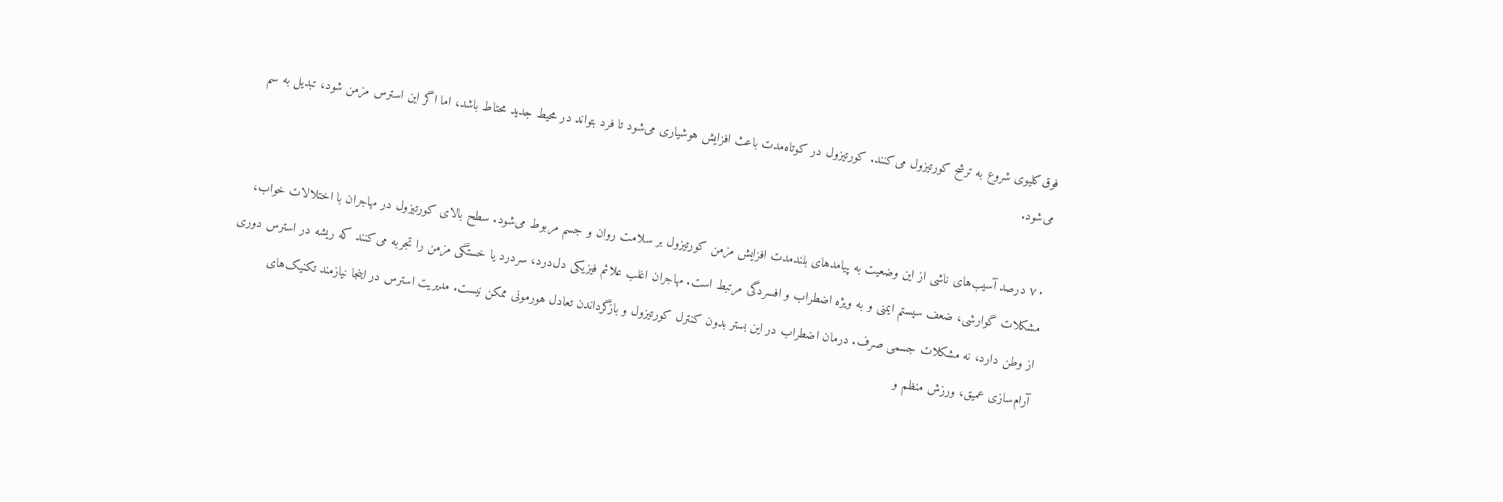فوق‌کلیوی شروع به ترشح کورتیزول می‌کنند. کورتیزول در کوتاه‌مدت باعث افزایش هوشیاری می‌شود تا فرد بتواند در محیط جدید محتاط باشد، اما اگر این استرس مزمن شود، تبدیل به سم می‌شود.

۷۰ درصد آسیب‌های ناشی از این وضعیت به پیامدهای بلندمدت افزایش مزمن کورتیزول بر سلامت روان و جسم مربوط می‌شود. سطح بالای کورتیزول در مهاجران با اختلالات خواب، مشکلات گوارشی، ضعف سیستم ایمنی و به ویژه اضطراب و افسردگی مرتبط است. مهاجران اغلب علائم فیزیکی دل‌درد، سردرد یا خستگی مزمن را تجربه می‌کنند که ریشه در استرس دوری از وطن دارد، نه مشکلات جسمی صرف. درمان اضطراب در این بستر بدون کنترل کورتیزول و بازگرداندن تعادل هورمونی ممکن نیست. مدیریت استرس در اینجا نیازمند تکنیک‌های آرام‌سازی عمیق، ورزش منظم و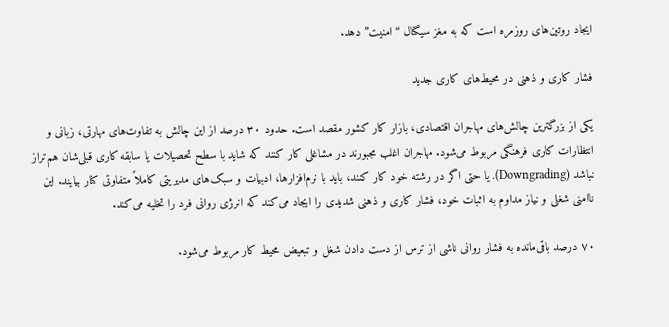ایجاد روتین‌های روزمره است که به مغز سیگنال “امنیت” دهد.

فشار کاری و ذهنی در محیط‌های کاری جدید

یکی از بزرگترین چالش‌های مهاجران اقتصادی، بازار کار کشور مقصد است. حدود ۳۰ درصد از این چالش به تفاوت‌های مهارتی، زبانی و انتظارات کاری فرهنگی مربوط می‌شود. مهاجران اغلب مجبورند در مشاغلی کار کنند که شاید با سطح تحصیلات یا سابقه کاری قبلی‌شان هم‌تراز نباشد (Downgrading). یا حتی اگر در رشته خود کار کنند، باید با نرم‌افزارها، ادبیات و سبک‌های مدیریتی کاملاً متفاوتی کنار بیایند. این ناامنی شغلی و نیاز مداوم به اثبات خود، فشار کاری و ذهنی شدیدی را ایجاد می‌کند که انرژی روانی فرد را تخلیه می‌کند.

۷۰ درصد باقی‌مانده به فشار روانی ناشی از ترس از دست دادن شغل و تبعیض محیط کار مربوط می‌شود.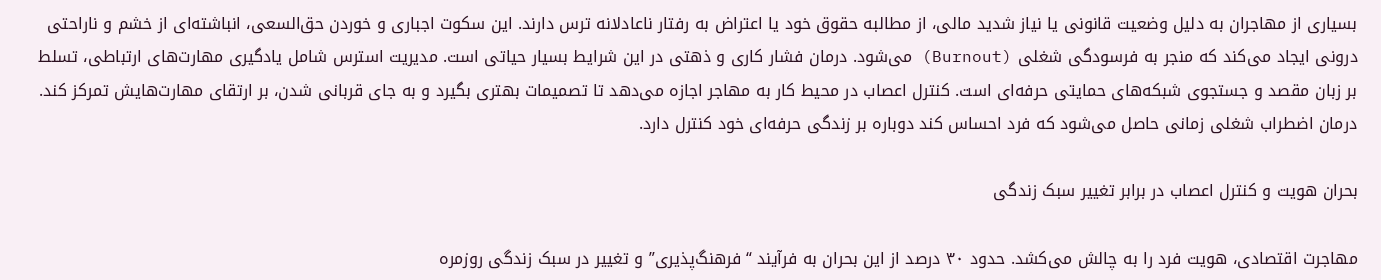بسیاری از مهاجران به دلیل وضعیت قانونی یا نیاز شدید مالی، از مطالبه حقوق خود یا اعتراض به رفتار ناعادلانه ترس دارند. این سکوت اجباری و خوردن حق‌السعی، انباشته‌ای از خشم و ناراحتی درونی ایجاد می‌کند که منجر به فرسودگی شغلی (Burnout) می‌شود. درمان فشار کاری و ذهتی در این شرایط بسیار حیاتی است. مدیریت استرس شامل یادگیری مهارت‌های ارتباطی، تسلط بر زبان مقصد و جستجوی شبکه‌های حمایتی حرفه‌ای است. کنترل اعصاب در محیط کار به مهاجر اجازه می‌دهد تا تصمیمات بهتری بگیرد و به جای قربانی شدن، بر ارتقای مهارت‌هایش تمرکز کند. درمان اضطراب شغلی زمانی حاصل می‌شود که فرد احساس کند دوباره بر زندگی حرفه‌ای خود کنترل دارد.

بحران هویت و کنترل اعصاب در برابر تغییر سبک زندگی

مهاجرت اقتصادی، هویت فرد را به چالش می‌کشد. حدود ۳۰ درصد از این بحران به فرآیند “فرهنگ‌پذیری” و تغییر در سبک زندگی روزمره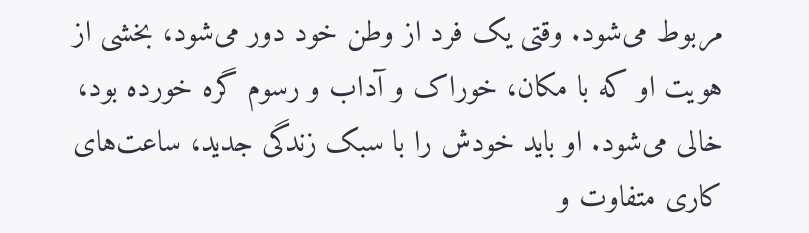مربوط می‌شود. وقتی یک فرد از وطن خود دور می‌شود، بخشی از هویت او که با مکان، خوراک و آداب و رسوم گره خورده بود، خالی می‌شود. او باید خودش را با سبک زندگی جدید، ساعت‌های کاری متفاوت و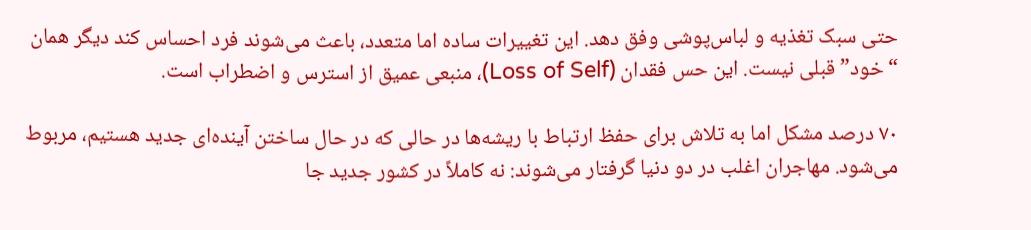حتی سبک تغذیه و لباس‌پوشی وفق دهد. این تغییرات ساده اما متعدد، باعث می‌شوند فرد احساس کند دیگر همان “خود” قبلی نیست. این حس فقدان (Loss of Self)، منبعی عمیق از استرس و اضطراب است.

۷۰ درصد مشکل اما به تلاش برای حفظ ارتباط با ریشه‌ها در حالی که در حال ساختن آینده‌ای جدید هستیم، مربوط می‌شود. مهاجران اغلب در دو دنیا گرفتار می‌شوند: نه کاملاً در کشور جدید جا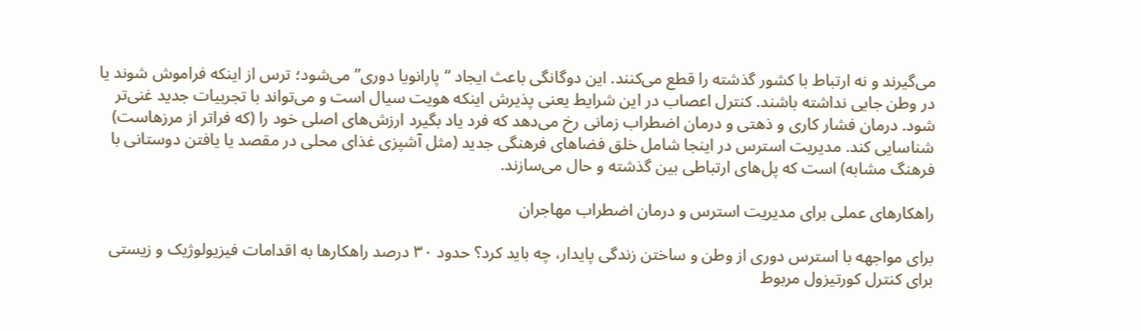می‌گیرند و نه ارتباط با کشور گذشته را قطع می‌کنند. این دوگانگی باعث ایجاد “پارانویا دوری” می‌شود؛ ترس از اینکه فراموش شوند یا در وطن جایی نداشته باشند. کنترل اعصاب در این شرایط یعنی پذیرش اینکه هویت سیال است و می‌تواند با تجربیات جدید غنی‌تر شود. درمان فشار کاری و ذهتی و درمان اضطراب زمانی رخ می‌دهد که فرد یاد بگیرد ارزش‌های اصلی خود را (که فراتر از مرزهاست) شناسایی کند. مدیریت استرس در اینجا شامل خلق فضاهای فرهنگی جدید (مثل آشپزی غذای محلی در مقصد یا یافتن دوستانی با فرهنگ مشابه) است که پل‌های ارتباطی بین گذشته و حال می‌سازند.

راهکارهای عملی برای مدیریت استرس و درمان اضطراب مهاجران

برای مواجهه با استرس دوری از وطن و ساختن زندگی پایدار، چه باید کرد؟ حدود ۳۰ درصد راهکارها به اقدامات فیزیولوژیک و زیستی برای کنترل کورتیزول مربوط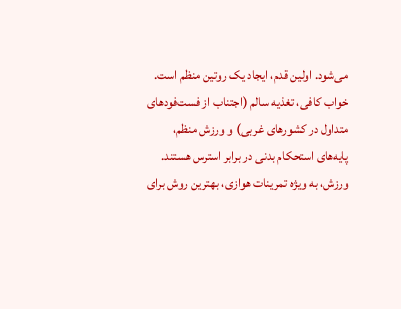می‌شود. اولین قدم، ایجاد یک روتین منظم است. خواب کافی، تغذیه سالم (اجتناب از فست‌فودهای متداول در کشورهای غربی) و ورزش منظم، پایه‌های استحکام بدنی در برابر استرس هستند. ورزش، به ویژه تمرینات هوازی، بهترین روش برای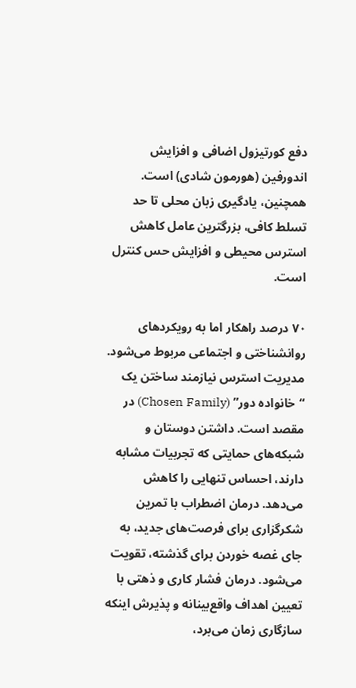دفع کورتیزول اضافی و افزایش اندورفین (هورمون شادی) است. همچنین، یادگیری زبان محلی تا حد تسلط کافی، بزرگترین عامل کاهش استرس محیطی و افزایش حس کنترل است.

۷۰ درصد راهکار اما به رویکردهای روانشناختی و اجتماعی مربوط می‌شود. مدیریت استرس نیازمند ساختن یک “خانواده دور” (Chosen Family) در مقصد است. داشتن دوستان و شبکه‌های حمایتی که تجربیات مشابه دارند، احساس تنهایی را کاهش می‌دهد. درمان اضطراب با تمرین شکرگزاری برای فرصت‌های جدید، به جای غصه خوردن برای گذشته، تقویت می‌شود. درمان فشار کاری و ذهتی با تعیین اهداف واقع‌بینانه و پذیرش اینکه سازگاری زمان می‌برد،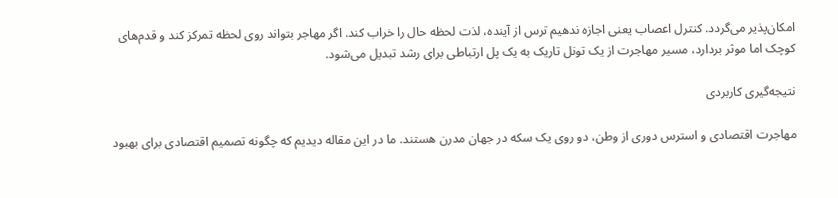امکان‌پذیر می‌گردد. کنترل اعصاب یعنی اجازه ندهیم ترس از آینده، لذت لحظه حال را خراب کند. اگر مهاجر بتواند روی لحظه تمرکز کند و قدم‌های کوچک اما موثر بردارد، مسیر مهاجرت از یک تونل تاریک به یک پل ارتباطی برای رشد تبدیل می‌شود.

نتیجه‌گیری کاربردی

مهاجرت اقتصادی و استرس دوری از وطن، دو روی یک سکه در جهان مدرن هستند. ما در این مقاله دیدیم که چگونه تصمیم اقتصادی برای بهبود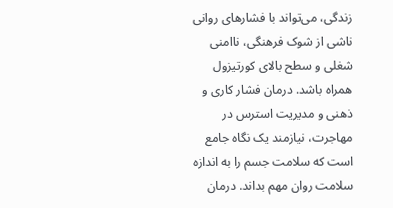زندگی، می‌تواند با فشارهای روانی ناشی از شوک فرهنگی، ناامنی شغلی و سطح بالای کورتیزول همراه باشد. درمان فشار کاری و ذهنی و مدیریت استرس در مهاجرت، نیازمند یک نگاه جامع است که سلامت جسم را به اندازه سلامت روان مهم بداند. درمان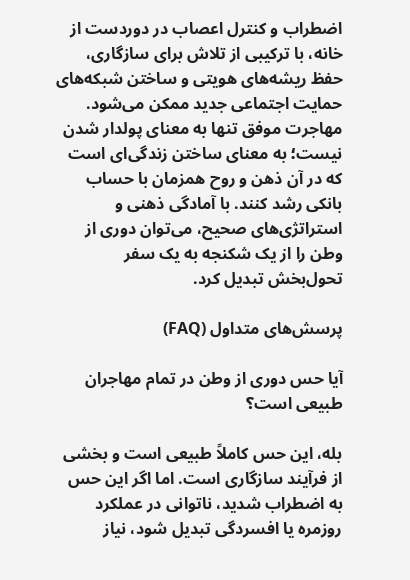اضطراب و کنترل اعصاب در دوردست از خانه، با ترکیبی از تلاش برای سازگاری، حفظ ریشه‌های هویتی و ساختن شبکه‌های حمایت اجتماعی جدید ممکن می‌شود. مهاجرت موفق تنها به معنای پولدار شدن نیست؛ به معنای ساختن زندگی‌ای است که در آن ذهن و روح همزمان با حساب بانکی رشد کنند. با آمادگی ذهنی و استراتژی‌های صحیح، می‌توان دوری از وطن را از یک شکنجه به یک سفر تحول‌بخش تبدیل کرد.

پرسش‌های متداول (FAQ)

آیا حس دوری از وطن در تمام مهاجران طبیعی است؟

بله، این حس کاملاً طبیعی است و بخشی از فرآیند سازگاری است. اما اگر این حس به اضطراب شدید، ناتوانی در عملکرد روزمره یا افسردگی تبدیل شود، نیاز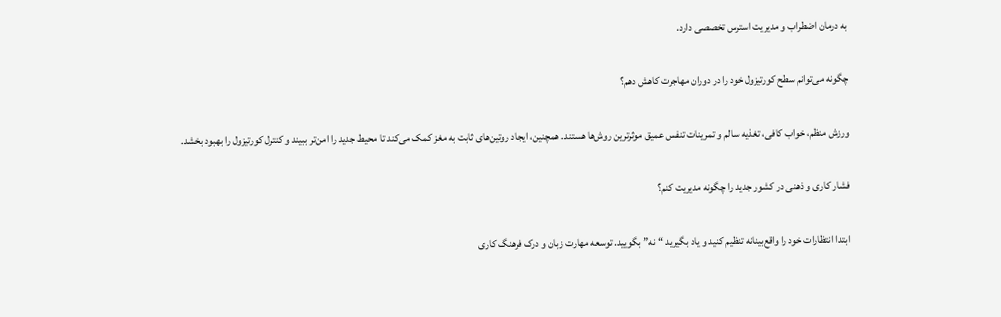به درمان اضطراب و مدیریت استرس تخصصی دارد.

چگونه می‌توانم سطح کورتیزول خود را در دوران مهاجرت کاهش دهم؟

ورزش منظم، خواب کافی، تغذیه سالم و تمرینات تنفس عمیق موثرترین روش‌ها هستند. همچنین، ایجاد روتین‌های ثابت به مغز کمک می‌کند تا محیط جدید را امن‌تر ببیند و کنترل کورتیزول را بهبود بخشد.

فشار کاری و ذهنی در کشور جدید را چگونه مدیریت کنم؟

ابتدا انتظارات خود را واقع‌بینانه تنظیم کنید و یاد بگیرید “نه” بگویید. توسعه مهارت زبان و درک فرهنگ کاری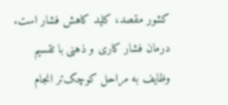کشور مقصد، کلید کاهش فشار است. درمان فشار کاری و ذهنی با تقسیم وظایف به مراحل کوچک‌تر انجام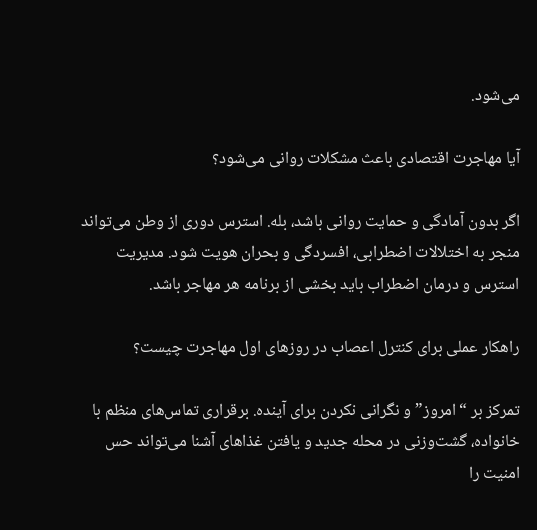می‌شود.

آیا مهاجرت اقتصادی باعث مشکلات روانی می‌شود؟

اگر بدون آمادگی و حمایت روانی باشد، بله. استرس دوری از وطن می‌تواند منجر به اختلالات اضطرابی، افسردگی و بحران هویت شود. مدیریت استرس و درمان اضطراب باید بخشی از برنامه هر مهاجر باشد.

راهکار عملی برای کنترل اعصاب در روزهای اول مهاجرت چیست؟

تمرکز بر “امروز” و نگرانی نکردن برای آینده. برقراری تماس‌های منظم با خانواده، گشت‌وزنی در محله جدید و یافتن غذاهای آشنا می‌تواند حس امنیت را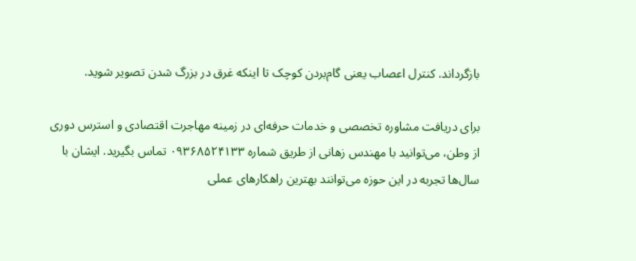بازگرداند. کنترل اعصاب یعنی گام‌بردن کوچک تا اینکه غرق در بزرگ شدن تصویر شوید.

برای دریافت مشاوره تخصصی و خدمات حرفه‌ای در زمینه مهاجرت اقتصادی و استرس دوری از وطن، می‌توانید با مهندس زهانی از طریق شماره ۰۹۳۶۸۵۲۴۱۳۳ تماس بگیرید. ایشان با سال‌ها تجربه در این حوزه می‌توانند بهترین راهکارهای عملی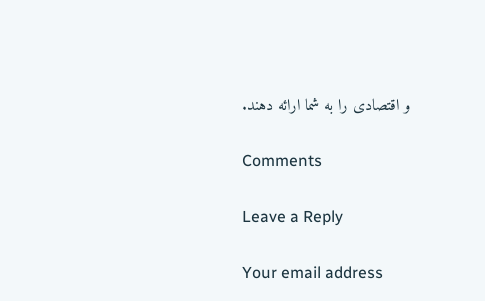و اقتصادی را به شما ارائه دهند.

Comments

Leave a Reply

Your email address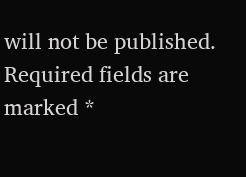will not be published. Required fields are marked *